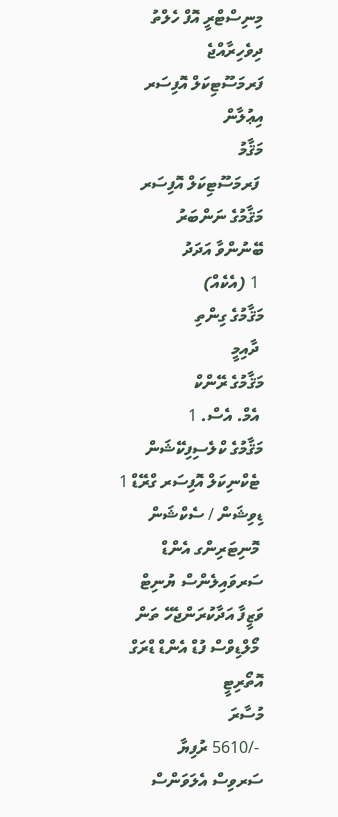މިނިސްޓްރީ އޮފް ހެލްތު
ދިވެހިރާއްޖެ
ފަރމަސޫޓިކަލް އޮފިސަރ
އިޢުލާން
މަޤާމު
 ފަރމަސޫޓިކަލް އޮފިސަރ
މަޤާމުގެ ނަންބަރު
ބޭނުންވާ އަދަދު
 1 (އެކެއް)
މަޤާމުގެ ގިންތި
 ދާއިމީ
މަޤާމުގެ ރޭންކް
 އެމް. އެސް. 1
މަޤާމުގެ ކްލެސިފިކޭޝަން
 ޓެކްނިކަލް އޮފިސަރ ގްރޭޑް 1
ޑިވިޝަން / ސެކްޝަން
 މޮނިޓަރިންގ އެންޑް ސަރވައިލެންސް ޔުނިޓް
ވަޒީފާ އަދާކުރަންޖެހޭ ތަން
 މޯލްޑިވްސް ފުޑް އެންޑް ޑްރަގް އޮތޯރިޓީ
މުސާރަ
 -/5610 ރުފިޔާ
ސަރވިސް އެލަވަންސް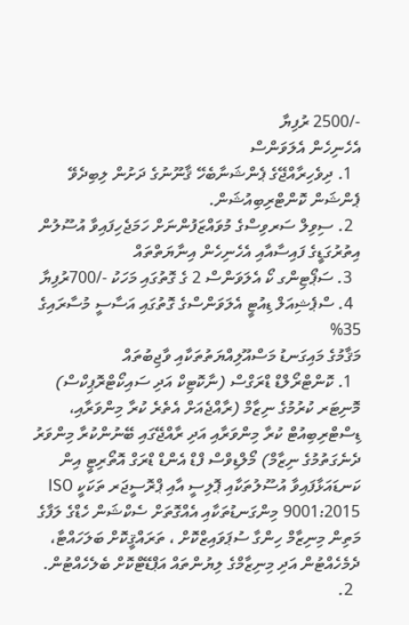-/2500 ރުފިޔާ
އެހެނިހެން އެލަވަންސް
  1. ދިވެހިރާއްޖޭގެ ޕެންޝަނާބެހޭ ޤާނޫނުގެ ދަށުން ލިބިދެވޭ ޕެންޝަން ކޮންޓްރިބިއުޝަން.
  2. ސިވިލް ސަރވިސްގެ މުވައްޒަފުންނަށް ހަމަޖެހިފައިވާ އުސޫލުން އިތުރުގަޑީގެ ފައިސާއާއި އެހެނިހެން އިނާޔަތްތައް
  3. ސަޕޯޓިންގ ކޯ އެލަވަންސް 2 ގެ ގޮތުގައި މަހަކު -/700ރުފިޔާ
  4. ސްޕެޝިއަލް ޑިއުޓީ އެލަވަންސްގެ ގޮތުގައި އަސާސީ މުސާރައިގެ 35%
މަޤާމުގެ މައިގަނޑު މަސްއޫލިއްޔަތުތަކާއި ވާޖިބުތައް
  1. ކޮންޓްރޯލްޑް ޑްރަގްސް (ނާކޮޓިކް އަދި ސައިކޯޓްރޮޕިކްސް) މޮނިޓަރ ކުރުމުގެ ނިޒާމް (ރާއްޖެއަށް އެތެރެ ކުރާ މިންވަރާއި، ޑިސްޓްރިބިއުޓް ކުރާ މިންވަރާއި އަދި ރާއްޖޭގައި ބޭނުންކުރާ މިންވަރު ދެނެގަތުމުގެ ނިޒާމް) މޯލްޑިވްސް ފްޑް އެންޑް ޑްރަގް އޮތޯރިޓީ އިން ކަނޑައަޅާފައިވާ އުސޫލުތަކާއި ޕޮލިސީ އާއި ޕްރޮސީޖަރ ތަކަކީ ISO 9001:2015 މިންގަނޑުތަކާއި އެއްގޮތަށް ސެކްޝަން ހެޑްގެ ލަފާގެ މަތިން މިނިޒާމް ހިންގާ ސުޕަވައިޒްކޮށް ، ތަރައްޤީކޮށް ބަލަހައްޓާ، ދެމެހެއްޓުން އަދި މިނިޒާމްގެ ލިޔުންތައް އަޕްޑޭޓްކޮށް ބެލެހެއްޓުން.
  2.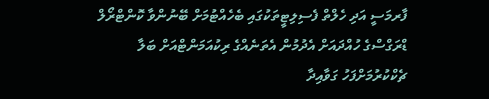ފާރމަސީ އަދި ހެލްތް ފެސިލިޓީތަކުގައި ބެހެއްޓުމަށް ބޭނުންވާ ކޮންޓްރޯލް ޑްރަގްސްގެ ހުއްދައަށް އެދުމުން އެތަނެއްގެ ރިކުއަމަންޓްއަށް ބަލާ ޗެކްކުރުމަށްފަހު ގަވާއިދާ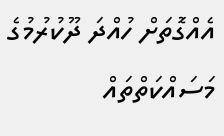އެއްގޮތަށް ހުއްދަ ދޫކުރުމުގެ މަސައްކަތްތައް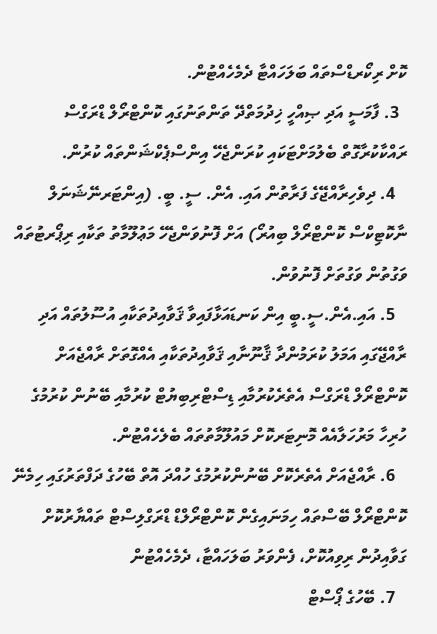ކޮށް ރިކޯރޑްސްތައް ބަލަހައްޓާ ދެމެހެއްޓުން.
  3. ފާމަސީ އަދި ޞިއްހީ ޚިދުމަތްދޭ ތަންތަނުގައި ކޮންޓްރޯލް ޑްރަގްސް ރައްކާކުރާގޮތް ބެލުމަށްޓަކައި ކުރަންޖެހޭ އިންސްޕެކްޝަންތައް ކުރުން.
   4. ދިވެހިރާއްޖޭގެ ފަރާތުން އައި. އެން. ސީ. ބީ. (އިންޓަރނޭޝަނަލް ނާކޮޓިކްސް ކޮންޓްރޯލް ބިއުރޯ) އަށް ފޮނުވަންޖެހޭ މަޢުލޫމާތު ތަކާއި ރިޕޯރޓުތައް ވަގުތުން ވަގުތަށް ފޮނުވުން.
   5. އައި.އެން.ސީ.ބީ އިން ކަނޑައަޅާފައިވާ ޤަވާއިދުތަކާއި އުސޫލުތައް އަދި ރާއްޖޭގައި އަމަލު ކުރަމުންދާ ޤާނޫނާއި ޤަވާއިދުތަކާއި އެއްގޮތަށް ރާއްޖެއަށް ކޮންޓްރޯލް ޑްރަގްސް އެތެރެކުރުމާއި ޑިސްޓްރިބިޔުޓް ކުރުމާއި ބޭނުން ކުރުމުގެ ހުރިހާ މަރުހަލާއެއް މޮނިޓަރކޮށް މައުލޫމާތުތައް ބެލެހެއްޓުން.
   6. ރާއްޖެއަށް އެތެރެކޮށް ބޭނުންކުރުމުގެ ހުއްދަ އޮތް ބޭހުގެ ދަފްތަރުގައި ހިމެނޭ ކޮންޓްރޯލް ބޭސްތައް ހިމަނައިގެން ކޮންޓްރޯލްޑް ޑްރަގްލިސްޓް ތައްޔާރުކޮށް ގަވާއިދުން ރިވިއުކޮށް، ފެންވަރު ބަލަހައްޓާ، ދެމެހެއްޓުން
   7. ބޭހުގެ ޕޯސްޓް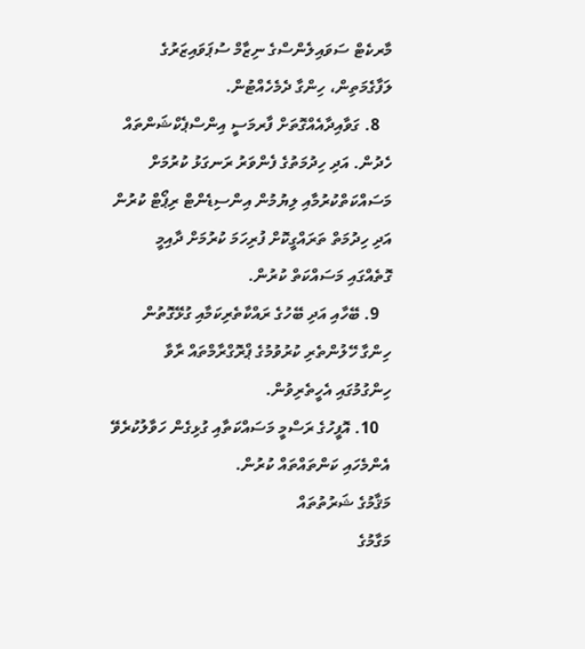މާރކެޓް ސަވައިލެންސްގެ ނިޒާމް ސުޕަވައިޒަރުގެ ލަފާގެމަތިން، ހިންގާ ދެމެހެއްޓުން.
   8. ގަވާއިދާއެއްގޮތަށް ފާރމަސީ އިންސްޕެކްޝަންތައް ހެދުން. އަދި ހިދުމަތުގެ ފެންވަރު ރަނގަޅު ކުރުމަށް މަސައްކަތްކުރުމާއި ލިޔުމުން އިންސިޑެންޓް ރިޕޯޓް ކުރުން އަދި ހިދުމަތް ތަރައްގީކޮށް ފުރިހަމަ ކުރުމަށް ދާއިމީ ގޮތެއްގައި މަސައްކަތް ކުރުން.
   9. ބޭހާއި އަދި ބޭހުގެ ރައްކާތެރިކަމާއި ގުޅޭގޮތުން ހިންގާ ހޭލުންތެރި ކުރުވުމުގެ ޕްރޮގްރާމްތައް ރާވާ ހިންގުމުގައި އެހީތެރިވުން.
   10. އޮފީހުގެ ރަސްމީ މަސައްކަތާއި ގުޅިގެން ހަވާލުކުރެވޭ އެންމެހައި ކަންތައްތައް ކުރުން.
މަޤާމުގެ ޝަރުތުތައް
މަގާމުގެ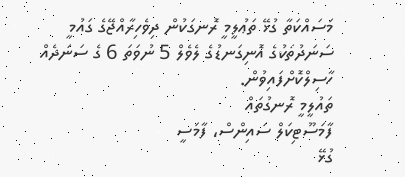މަސައްކަތާ ގުޅޭ ތަޢުލީމީ ރޮނގަކުން ދިވެހިރާއްޖޭގެ ގައުމީ ސަނަދުތަކުގެ އޮނިގަނޑުގެ ލެވެލް 5 ނުވަތަ 6 ގެ ސަނަދެއް ހާސިލްކޮށްފައިވުން.
ތައުލީމީ ރޮނގުތައް
ފާމަސޫޓިކަލް ސައިންސް، ފާމަސީ
ގުޅޭ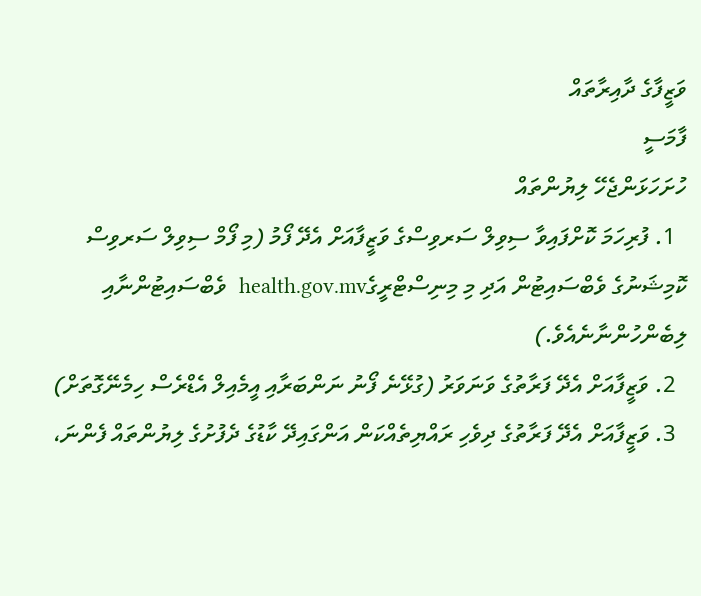ވަޒީފާގެ ދާއިރާތައް
ފާމަސީ
ހުށަހަޅަންޖެހޭ ލިޔުންތައް
  1. ފުރިހަމަ ކޮށްފައިވާ ސިވިލް ސަރވިސްގެ ވަޒީފާއަށް އެދޭ ފޯމު (މި ފޯމް ސިވިލް ސަރވިސް ކޮމިޝަނުގެ ވެބްސައިޓުން އަދި މި މިނިސްޓްރީގެhealth.gov.mv  ވެބްސައިޓުންނާއި ލިބެންހުންނާނެއެވެ.)
  2. ވަޒީފާއަށް އެދޭ ފަރާތުގެ ވަނަވަރު (ގުޅޭނެ ފޯނު ނަންބަރާއި އީމެއިލް އެޑްރެސް ހިމެނޭގޮތަށް)
  3. ވަޒީފާއަށް އެދޭ ފަރާތުގެ ދިވެހި ރައްޔިތެއްކަން އަންގައިދޭ ކާޑުގެ ދެފުށުގެ ލިޔުންތައް ފެންނަ،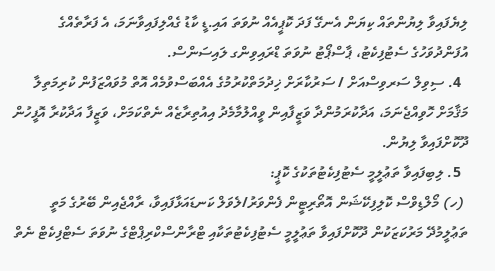ލިޔެފައިވާ ލިޔުންތައް ކިޔަން އެނގޭ ފަދަ ކޮޕީއެއް ނުވަތަ އައި.ޑީ ކާޑު ގެއްލިފައިވާނަމަ، އެ ފަރާތެއްގެ އުފަންދުވަހުގެ ސެޓުފިކެޓު، ޕާސްޕޯޓު ނުވަތަ ޑްރައިވިންގ ލައިސަންސް.
  4. ސިވިލް ސަރވިސްއަށް / ސަރުކާރަށް ޚިދުމަތްކުރުމުގެ އެއްބަސްވުމެއް އޮތް މުވައްޒަފުން ކުރިމަތިލާ މަޤާމަށް ހޮވިއްޖެނަމަ، އަދާކުރަމުންދާ ވަޒީފާއިން ވީއްލުމާމެދު އިއުތިރާޒެއް ނެތްކަމަށް، ވަޒީފާ އަދާކުރާ އޮފީހުން ދޫކޮށްފައިވާ ލިޔުން.
  5. ލިބިފައިވާ ތަޢުލީމީ ސެޓުފިކެޓުތަކުގެ ކޮޕީ:
 (ހ) މޯލްޑިވްސް ކޮލިފިކޭޝަން އޮތޯރިޓީން ފެންވަރު/ލެވަލް ކަނޑައަޅާފައިވާ، ރާއްޖެއިން ބޭރުގެ މަތީ ތަޢުލީމުދޭ މަރުކަޒަކުން ދޫކޮށްފައިވާ ތަޢުލީމީ ސެޓުފިކެޓުތަކާއި ޓްރާންސްކްރިޕްޓްގެ ނުވަތަ ސެޓްފިކެޓް ނެތް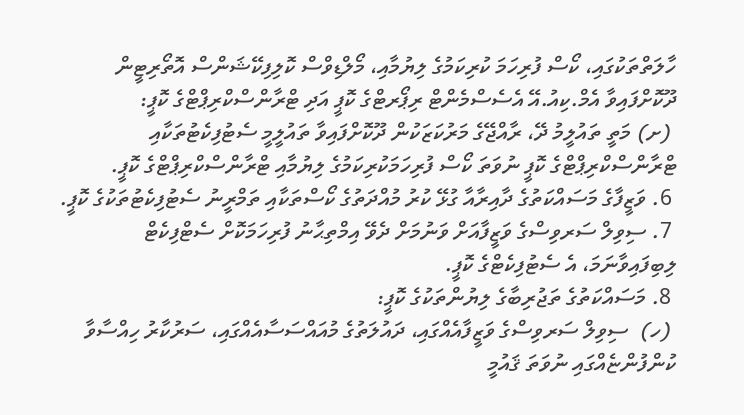ހާލަތްތަކުގައި، ކޯސް ފުރިހަމަ ކުރިކަމުގެ ލިޔުމާއި، މޯލްޑިވްސް ކޮލިފިކޭޝަންސް އޮތޯރިޓީން ދޫކޮށްފައިވާ އެމް.ކިއު.އޭ އެސެސްމެންޓް ރިޕޯރޓްގެ ކޮޕީ އަދި ޓްރާންސްކްރިޕްޓްގެ ކޮޕީ:
 (ށ) މަތީ ތައުލީމު ދޭ، ރާއްޖޭގެ މަރުކަޒަކުން ދޫކޮށްފައިވާ ތައުލީމީ ސެޓުފިކެޓުތަކާއި ޓްރާންސްކްރިޕްޓްގެ ކޮޕީ ނުވަތަ ކޯސް ފުރިހަމަކުރިކަމުގެ ލިޔުމާއި ޓްރާންސްކްރިޕްޓްގެ ކޮޕީ.
 6. ވަޒީފާގެ މަސައްކަތުގެ ދާއިރާއާ ގުޅޭ ކުރު މުއްދަތުގެ ކޯސްތަކާއި ތަމްރީނު ސެޓުފިކެޓުތަކުގެ ކޮޕީ.
 7. ސިވިލް ސަރވިސްގެ ވަޒީފާއަށް ވަނުމަށް ދެވޭ އިމްތިޙާނު ފުރިހަމަކޮށް ސެޓްފިކެޓް ލިބިފައިވާނަމަ، އެ ސެޓުފިކެޓްގެ ކޮޕީ.
 8. މަސައްކަތުގެ ތަޖުރިބާގެ ލިޔުންތަކުގެ ކޮޕީ:
 (ހ)  ސިވިލް ސަރވިސްގެ ވަޒީފާއެއްގައި، ދައުލަތުގެ މުއައްސަސާއެއްގައި، ސަރުކާރު ހިއްސާވާ ކުންފުންޏެއްގައި ނުވަތަ ޤައުމީ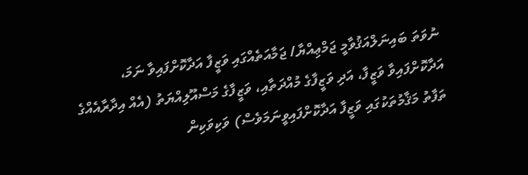ނުވަތަ ބައިނަލްއަޤުވާމީ ޖަމްޢިއްޔާ/ ޖަމާއަތެއްގައި ވަޒީފާ އަދާކޮށްފައިވާ ނަމަ، އަދާކޮށްފައިވާ ވަޒީފާ، އަދި ވަޒީފާގެ މުއްދަތާއި، ވަޒީފާގެ މަސްއޫލިއްޔަތު (އެއް އިދާރާއެއްގެ ތަފާތު މަޤާމުތަކުގައި ވަޒީފާ އަދާކޮށްފައިވީނަމަވެސް) ވަކިވަކިން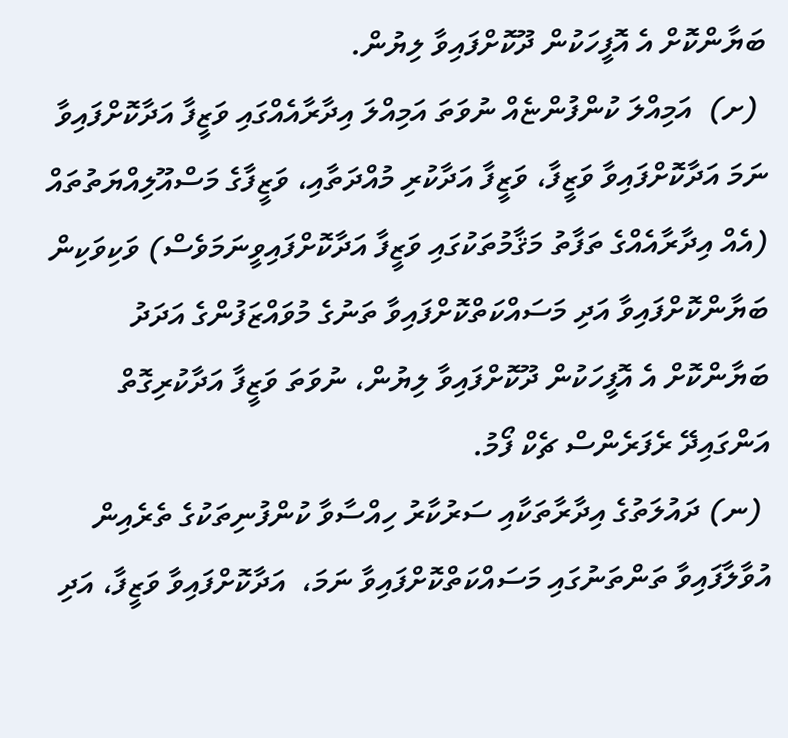ބަޔާންކޮށް އެ އޮފީހަކުން ދޫކޮށްފައިވާ ލިޔުން.
 (ށ)  އަމިއްލަ ކުންފުންޏެއް ނުވަތަ އަމިއްލަ އިދާރާއެއްގައި ވަޒީފާ އަދާކޮށްފައިވާ ނަމަ އަދާކޮށްފައިވާ ވަޒީފާ، ވަޒީފާ އަދާކުރި މުއްދަތާއި، ވަޒީފާގެ މަސްއޫލިއްޔަތުތައް (އެއް އިދާރާއެއްގެ ތަފާތު މަޤާމުތަކުގައި ވަޒީފާ އަދާކޮށްފައިވީނަމަވެސް) ވަކިވަކިން ބަޔާންކޮށްފައިވާ އަދި މަސައްކަތްކޮށްފައިވާ ތަނުގެ މުވައްޒަފުންގެ އަދަދު ބަޔާންކޮށް އެ އޮފީހަކުން ދޫކޮށްފައިވާ ލިޔުން، ނުވަތަ ވަޒީފާ އަދާކުރިގޮތް އަންގައިދޭ ރެފަރެންސް ޗެކް ފޯމު.
 (ނ) ދައުލަތުގެ އިދާރާތަކާއި ސަރުކާރު ހިއްސާވާ ކުންފުނިތަކުގެ ތެރެއިން އުވާލާފައިވާ ތަންތަނުގައި މަސައްކަތްކޮށްފައިވާ ނަމަ،  އަދާކޮށްފައިވާ ވަޒީފާ، އަދި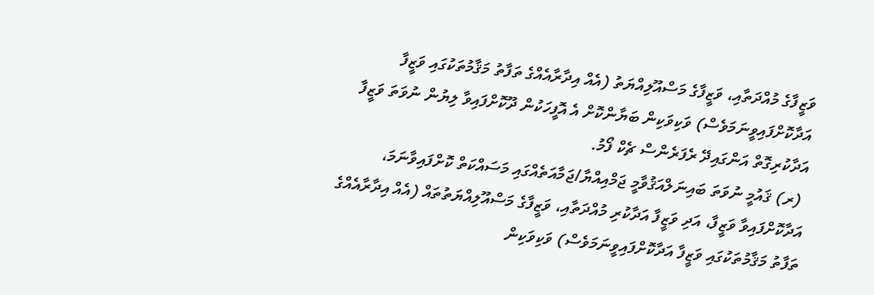ވަޒީފާގެ މުއްދަތާއި، ވަޒީފާގެ މަސްއޫލިއްޔަތު (އެއް އިދާރާއެއްގެ ތަފާތު މަޤާމުތަކުގައި ވަޒީފާ އަދާކޮށްފައިވީނަމަވެސް) ވަކިވަކިން ބަޔާންކޮށް އެ އޮފީހަކުން ދޫކޮށްފައިވާ ލިޔުން ނުވަތަ ވަޒީފާ އަދާކުރިގޮތް އަންގައިދޭ ރެފަރެންސް ޗެކް ފޯމު.
 (ރ) ޤައުމީ ނުވަތަ ބައިނަލްއަޤުވާމީ ޖަމްއިއްޔާ/ޖަމާއަތެއްގައި މަސައްކަތް ކޮށްފައިވާނަމަ، އަދާކޮށްފައިވާ ވަޒީފާ، އަދި ވަޒީފާ އަދާކުރި މުއްދަތާއި، ވަޒީފާގެ މަސްއޫލިއްޔަތުތައް (އެއް އިދާރާއެއްގެ ތަފާތު މަޤާމުތަކުގައި ވަޒީފާ އަދާކޮށްފައިވީނަމަވެސް) ވަކިވަކިން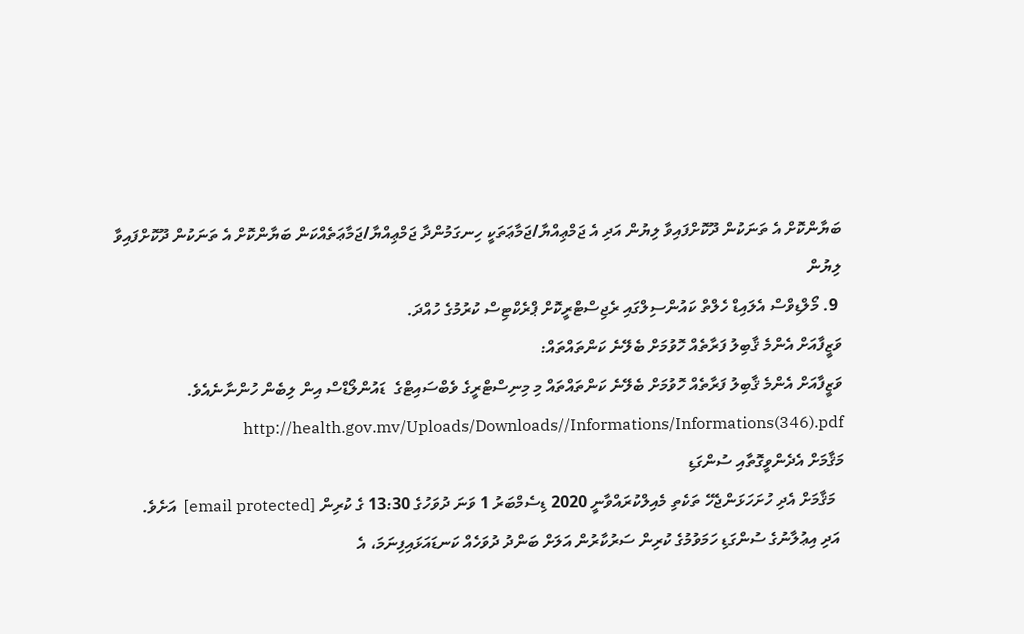ބަޔާންކޮށް އެ ތަނަކުން ދޫކޮށްފައިވާ ލިޔުން އަދި އެ ޖަމްޢިއްޔާ/ޖަމާޢަތަކީ ހިނގަމުންދާ ޖަމްޢިއްޔާ/ޖަމާޢަތެއްކަން ބަޔާންކޮށް އެ ތަނަކުން ދޫކޮށްފައިވާ ލިޔުން
 9. މޯލްޑިވްސް އެލައިޑް ހެލްތް ކައުންސިލްގައި ރެޖިސްޓްރީކޮށް ޕްރެކްޓިސް ކުރުމުގެ ހުއްދަ.
ވަޒީފާއަށް އެންމެ ޤާބިލު ފަރާތެއް ހޮވުމަށް ބެލޭނެ ކަންތައްތައް:
ވަޒީފާއަށް އެންމެ ޤާބިލު ފަރާތެއް ހޮވުމަށް ބެލޭނެ ކަންތައްތައް މި މިނިސްޓްރީގެ ވެބްސައިޓްގެ  ޑައުންލޯޑްސް އިން ލިބެން ހުންނާނެއެވެ. http://health.gov.mv/Uploads/Downloads//Informations/Informations(346).pdf
މަޤާމަށް އެދެންވީގޮތާއި ސުންގަޑި
  މަޤާމަށް އެދި ހުށަހަޅަންޖެހޭ ތަކެތި މެއިލްކުރައްވާނީ 2020 ޑިސެމްބަރު 1 ވަނަ ދުވަހުގެ 13:30 ގެ ކުރިން [email protected]  އަށެވެ.
 އަދި އިޢުލާނުގެ ސުންގަޑި ހަމަވުމުގެ ކުރިން ސަރުކާރުން އަލަށް ބަންދު ދުވަހެއް ކަނޑައަޅައިފިނަމަ، އެ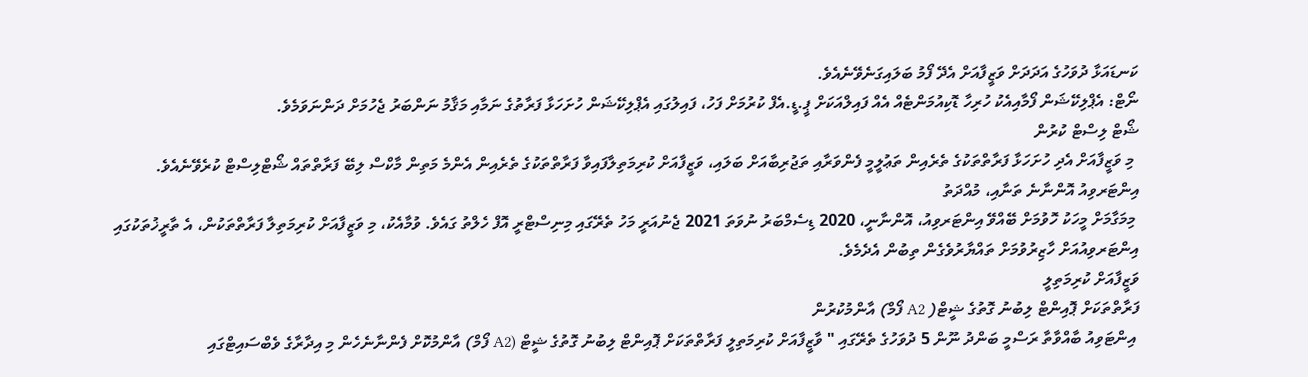ކަނޑައަޅާ ދުވަހުގެ އަދަދަށް ވަޒީފާއަށް އެދޭ ފޯމު ބަލައިގަނެވޭނެއެވެ.
ނޯޓް: އެޕްލިކޭޝަން ފޯމާއިއެކު ހުރިހާ ޑޮކިއުމަންޓެއް އެއް ފައިލްއަކަށް ޕީ.ޑީ.އެފް ކުރުމަށް ފަހު، ފައިލުގައި އެޕްލިކޭޝަން ހުށަހަޅާ ފަރާތުގެ ނަމާއި މަޤާމު ނަންބަރު ޖެހުމަށް ދަންނަވަމެވެ.
ޝޯޓް ލިސްޓް ކުރުން
 މި ވަޒީފާއަށް އެދި ހުށަހަޅާ ފަރާތްތަކުގެ ތެރެއިން ތަޢުލީމީ ފެންވަރާއި ތަޖުރިބާއަށް ބަލައި، ވަޒީފާއަށް ކުރިމަތިލާފައިވާ ފަރާތްތަކުގެ ތެރެއިން އެންމެ މަތިން މާކްސް ލިބޭ ފަރާތްތައް ޝޯޓްލިސްޓް ކުރެވޭނެއެވެ.
އިންޓަރވިއު އޮންނާނެ ތަނާއި، މުއްދަތު
 މިމަގާމަށް މީހަކު ހޮވުމަށް ބޭއްވޭ އިންޓަރވިއު، އޮންނާނީ، 2020 ޑިސެމްބަރު ނުވަތަ 2021 ޖެނުއަރީ މަހު ތެރޭގައި މިނިސްޓްރީ އޮފް ހެލްތު ގައެވެ. ވުމާއެކު، މި ވަޒީފާއަށް ކުރިމަތިލާ ފަރާތްތަކުން، އެ ތާރީޚުތަކުގައި އިންޓަރވިއުއަށް ހާޒިރުވުމަށް ތައްޔާރުވެގެން ތިބުން އެދެމެވެ.
ވަޒީފާއަށް ކުރިމަތިލީ
ފަރާތްތަކަށް ޕޮއިންޓް ލިބުނު ގޮތުގެ ޝީޓް( A2 ފޯމް) އާންމުކުރުން
 އިންޓަވިއު ބާއްވާތާ ރަސްމީ ބަންދު ނޫން 5 ދުވަހުގެ ތެރޭގައި " ވާޒީފާއަށް ކުރިމަތިލީ ފަރާތްތަކަށް ޕޮއިންޓް ލިބުނު ގޮތުގެ ޝީޓް (A2 ފޯމް) އާންމުކޮށް ފެންނާނެހެން މި އިދާރާގެ ވެބްސައިޓްގައި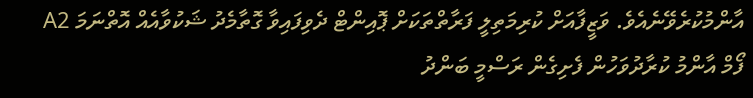އާންމުކުރެވޭނެއެވެ. ވަޒީފާއަށް ކުރިމަތިލީ ފަރާތްތަކަށް ޕޮއިންޓް ދެވިފައިވާ ގޮތާމެދު ޝަކުވާއެއް އޮތްނަމަ A2 ފޯމް އާންމު ކުރާދުވަހުން ފެށިގެން ރަސްމީ ބަންދު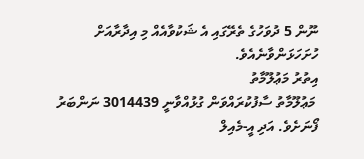ނޫން 5 ދުވަހުގެ ތެރޭގައި އެ ޝަކުވާއެއް މި އިދާރާއަށް ހުށަހަޅަންވާނެއެވެ.
އިތުރު މަޢުލޫމާތު
 މަޢުލޫމާތު ސާފުކުރައްވަން ގުޅުއްވާނީ 3014439 ނަންބަރު ފޯނަށެވެ. އަދި އީ-މެއިލް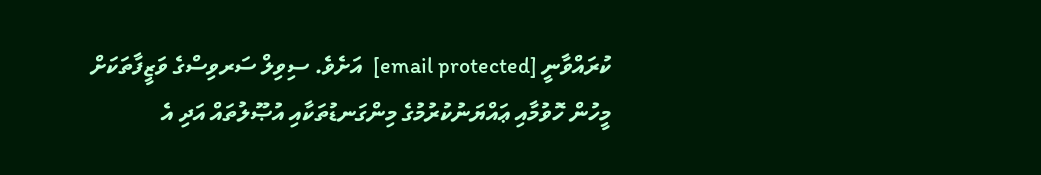ކުރައްވާނީ [email protected]  އަށެވެ. ސިވިލް ސަރވިސްގެ ވަޒީފާތަކަށް މީހުން ހޮވުމާއި ޢައްޔަނުކުރުމުގެ މިންގަނޑުތަކާއި އުޞޫލުތައް އަދި އެ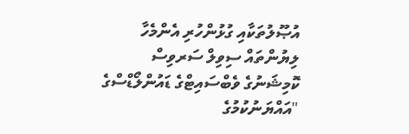އުޞޫލުތަކާއި ގުޅުންހުރި އެންމެހާ ލިޔުންތައް ސިވިލް ސަރވިސް ކޮމިޝަނުގެ ވެބްސައިޓްގެ ޑައުންލޯޑްސްގެ "އައްޔަނުކުމުގެ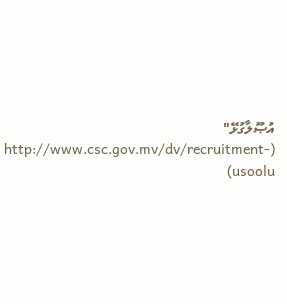އުޞޫލާގުޅޭ" (http://www.csc.gov.mv/dv/recruitment-usoolu)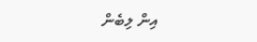އިން ލިބެން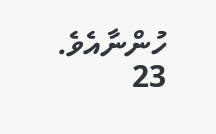ހުންނާއެވެ.
23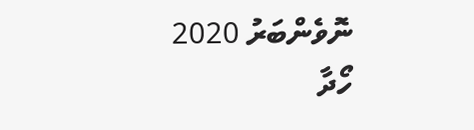ނޮވެންބަރު 2020
ހޯދާ